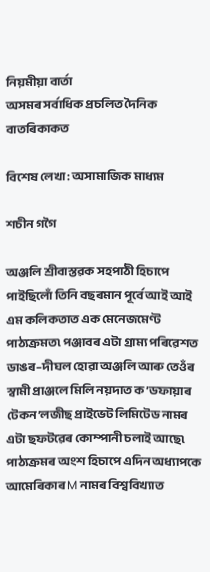নিয়মীয়া বাৰ্তা
অসমৰ সৰ্বাধিক প্ৰচলিত দৈনিক বাতৰিকাকত

বিশেষ লেখা : অসামাজিক মাধ্যম

শচীন গগৈ

অঞ্জলি শ্রীবাস্তৱক সহপাঠী হিচাপে পাইছিলোঁ তিনি বছৰমান পূর্বে আই আই এম কলিকতাত এক মেনেজমেণ্ট পাঠ্যক্রমত৷ পঞ্জাবৰ এটা গ্রাম্য পৰিৱেশত ডাঙৰ–দীঘল হোৱা অঞ্জলি আৰু তেওঁৰ স্বামী প্রাঞ্জলে মিলি নয়দাত ক’ডফায়াৰ টেকন’লজীছ প্রাইভেট লিমিটেড নামৰ এটা ছফটৱেৰ কোম্পানী চলাই আছে৷ পাঠ্যক্রমৰ অংশ হিচাপে এদিন অধ্যাপকে আমেৰিকাৰ M নামৰ বিশ্ববিখ্যাত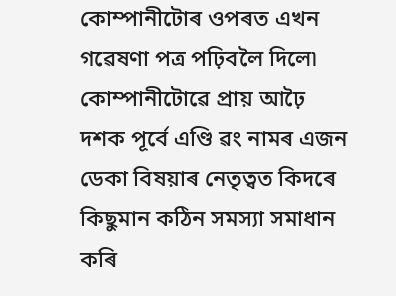কোম্পানীটোৰ ওপৰত এখন গৱেষণা পত্র পঢ়িবলৈ দিলে৷ কোম্পানীটোৱে প্রায় আঢ়ৈ দশক পূর্বে এণ্ডি ৱং নামৰ এজন ডেকা বিষয়াৰ নেতৃত্বত কিদৰে কিছুমান কঠিন সমস্যা সমাধান কৰি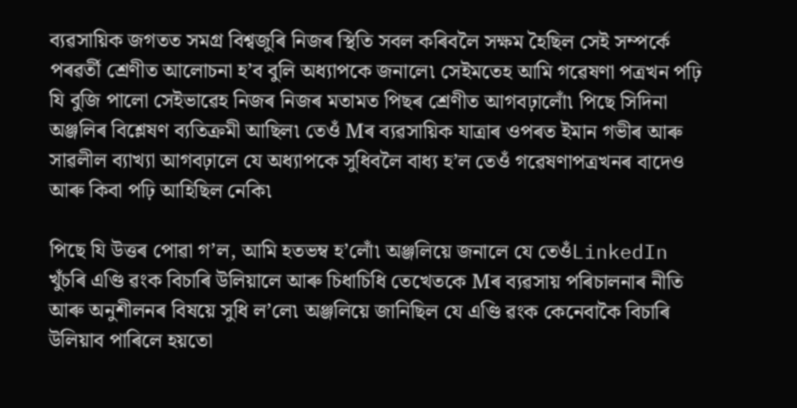ব্যৱসায়িক জগতত সমগ্র বিশ্বজুৰি নিজৰ স্থিতি সবল কৰিবলৈ সক্ষম হৈছিল সেই সম্পর্কে পৰৱর্তী শ্রেণীত আলোচনা হ’ব বুলি অধ্যাপকে জনালে৷ সেইমতেহ আমি গৱেষণা পত্রখন পঢ়ি যি বুজি পালো সেইভাৱেহ নিজৰ নিজৰ মতামত পিছৰ শ্রেণীত আগবঢ়ালোঁ৷ পিছে সিদিনা অঞ্জলিৰ বিশ্লেষণ ব্যতিক্রমী আছিল৷ তেওঁ Mৰ ব্যৱসায়িক যাত্রাৰ ওপৰত ইমান গভীৰ আৰু সাৱলীল ব্যাখ্যা আগবঢ়ালে যে অধ্যাপকে সুধিবলৈ বাধ্য হ’ল তেওঁ গৱেষণাপত্রখনৰ বাদেও আৰু কিবা পঢ়ি আহিছিল নেকি৷

পিছে যি উত্তৰ পোৱা গ’ল, আমি হতভম্ব হ’লোঁ৷ অঞ্জলিয়ে জনালে যে তেওঁLinkedIn খুঁচৰি এণ্ডি ৱংক বিচাৰি উলিয়ালে আৰু চিধাচিধি তেখেতকে Mৰ ব্যৱসায় পৰিচালনাৰ নীতি আৰু অনুশীলনৰ বিষয়ে সুধি ল’লে৷ অঞ্জলিয়ে জানিছিল যে এণ্ডি ৱংক কেনেবাকৈ বিচাৰি উলিয়াব পাৰিলে হয়তো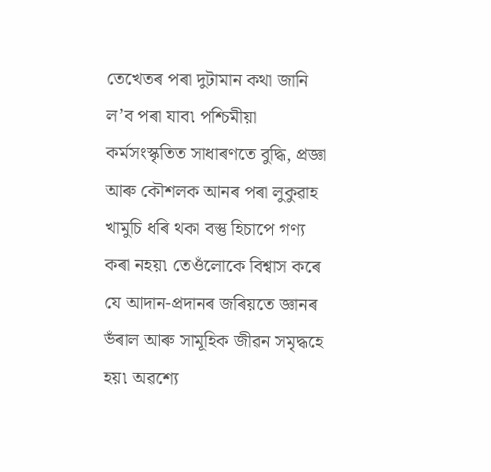তেখেতৰ পৰা দুটামান কথা জানি ল’ব পৰা যাব৷ পশ্চিমীয়া কর্মসংস্কৃতিত সাধাৰণতে বুদ্ধি, প্রজ্ঞা আৰু কৌশলক আনৰ পৰা লুকুৱাহ খামুচি ধৰি থকা বস্তু হিচাপে গণ্য কৰা নহয়৷ তেওঁলোকে বিশ্বাস কৰে যে আদান-প্রদানৰ জৰিয়তে জ্ঞানৰ ভঁৰাল আৰু সামূহিক জীৱন সমৃদ্ধহে হয়৷ অৱশ্যে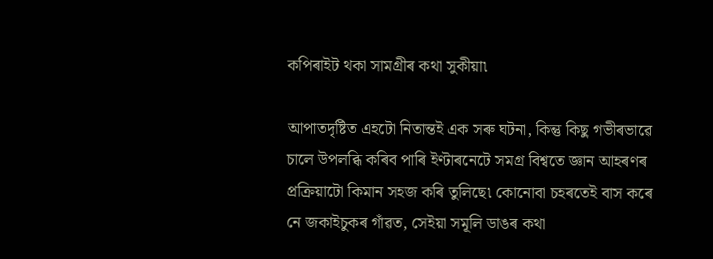কপিৰাইট থকা সামগ্রীৰ কথা সুকীয়া৷

আপাতদৃষ্টিত এহটো নিতান্তই এক সৰু ঘটনা, কিন্তু কিছু গভীৰভাৱে চালে উপলব্ধি কৰিব পাৰি ইণ্টাৰনেটে সমগ্র বিশ্বতে জ্ঞান আহৰণৰ প্রক্রিয়াটো কিমান সহজ কৰি তুলিছে৷ কোনোবা চহৰতেই বাস কৰে নে জকাইচুকৰ গাঁৱত, সেইয়া সমূলি ডাঙৰ কথা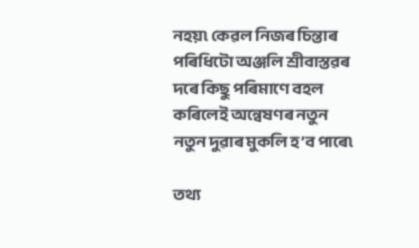নহয়৷ কেৱল নিজৰ চিন্তাৰ পৰিধিটো অঞ্জলি শ্রীবাস্তৱৰ দৰে কিছু পৰিমাণে বহল কৰিলেই অন্বেষণৰ নতুন নতুন দুৱাৰ মুকলি হ’ব পাৰে৷

তথ্য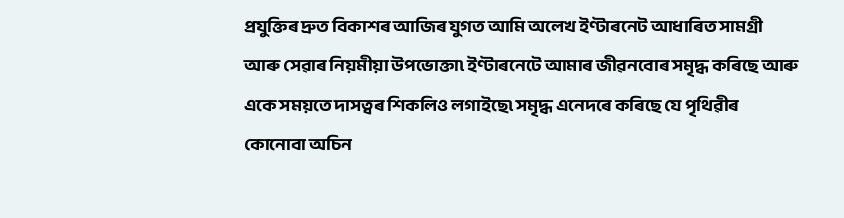প্রযুক্তিৰ দ্রুত বিকাশৰ আজিৰ যুগত আমি অলেখ ইণ্টাৰনেট আধাৰিত সামগ্রী আৰু সেৱাৰ নিয়মীয়া উপভোক্তা৷ ইণ্টাৰনেটে আমাৰ জীৱনবোৰ সমৃদ্ধ কৰিছে আৰু একে সময়তে দাসত্বৰ শিকলিও লগাইছে৷ সমৃদ্ধ এনেদৰে কৰিছে যে পৃথিৱীৰ কোনোবা অচিন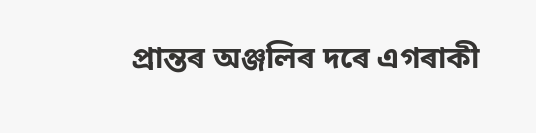প্রান্তৰ অঞ্জলিৰ দৰে এগৰাকী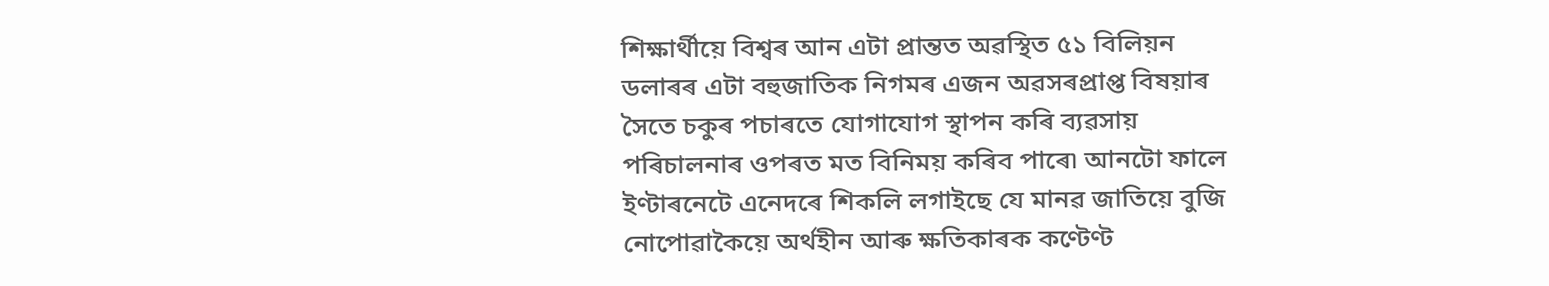শিক্ষার্থীয়ে বিশ্বৰ আন এটা প্রান্তত অৱস্থিত ৫১ বিলিয়ন ডলাৰৰ এটা বহুজাতিক নিগমৰ এজন অৱসৰপ্রাপ্ত বিষয়াৰ সৈতে চকুৰ পচাৰতে যোগাযোগ স্থাপন কৰি ব্যৱসায় পৰিচালনাৰ ওপৰত মত বিনিময় কৰিব পাৰে৷ আনটো ফালে ইণ্টাৰনেটে এনেদৰে শিকলি লগাইছে যে মানৱ জাতিয়ে বুজি নোপোৱাকৈয়ে অর্থহীন আৰু ক্ষতিকাৰক কণ্টেণ্ট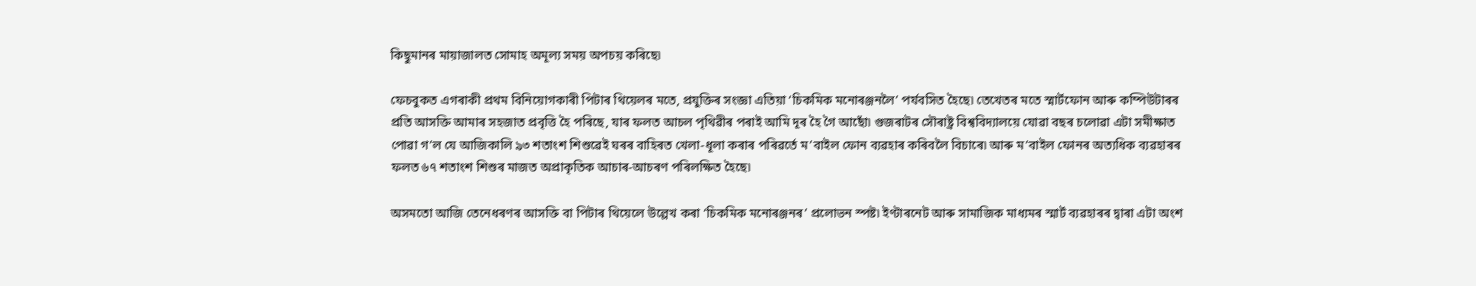কিছুমানৰ মায়াজালত সোমাহ অমূল্য সময় অপচয় কৰিছে৷

ফেচবুকত এগৰাকী প্রথম বিনিয়োগকাৰী পিটাৰ থিয়েলৰ মতে, প্রযুক্তিৰ সংজ্ঞা এতিয়া ‘চিকমিক মনোৰঞ্জনলৈ’ পর্যবসিত হৈছে৷ তেখেতৰ মতে স্মার্টফোন আৰু কম্পিউটাৰৰ প্রতি আসক্তি আমাৰ সহজাত প্রবৃত্তি হৈ পৰিছে, যাৰ ফলত আচল পৃথিৱীৰ পৰাই আমি দূৰ হৈ গৈ আছোঁ৷ গুজৰাটৰ সৌৰাষ্ট্র বিশ্ববিদ্যালয়ে যোৱা বছৰ চলোৱা এটা সমীক্ষাত পোৱা গ’ল যে আজিকালি ৯৩ শতাংশ শিশুৱেই ঘৰৰ বাহিৰত খেলা-ধূলা কৰাৰ পৰিৱর্তে ম’বাইল ফোন ব্যৱহাৰ কৰিবলৈ বিচাৰে৷ আৰু ম’বাইল ফোনৰ অত্যধিক ব্যৱহাৰৰ ফলত ৬৭ শতাংশ শিশুৰ মাজত অপ্রাকৃতিক আচাৰ-আচৰণ পৰিলক্ষিত হৈছে৷

অসমতো আজি তেনেধৰণৰ আসক্তি বা পিটাৰ থিয়েলে উল্লেখ কৰা ‘চিকমিক মনোৰঞ্জনৰ’ প্রলোভন স্পষ্ট৷ ইণ্টাৰনেট আৰু সামাজিক মাধ্যমৰ স্মার্ট ব্যৱহাৰৰ দ্বাৰা এটা অংশ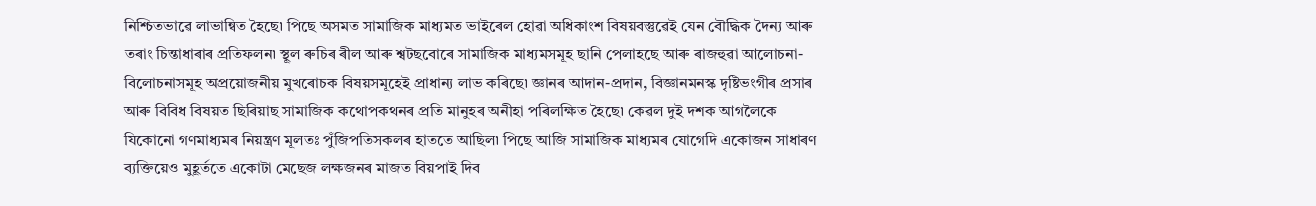নিশ্চিতভাৱে লাভান্বিত হৈছে৷ পিছে অসমত সামাজিক মাধ্যমত ভাইৰেল হোৱা অধিকাংশ বিষয়বস্তুৱেই যেন বৌদ্ধিক দৈন্য আৰু তৰাং চিন্তাধাৰাৰ প্রতিফলন৷ স্থূল ৰুচিৰ ৰীল আৰু শ্বটছবোৰে সামাজিক মাধ্যমসমূহ ছানি পেলাহছে আৰু ৰাজহুৱা আলোচনা-বিলোচনাসমূহ অপ্রয়োজনীয় মুখৰোচক বিষয়সমূহেই প্রাধান্য লাভ কৰিছে৷ জ্ঞানৰ আদান-প্রদান, বিজ্ঞানমনস্ক দৃষ্টিভংগীৰ প্রসাৰ আৰু বিবিধ বিষয়ত ছিৰিয়াছ সামাজিক কথোপকথনৰ প্রতি মানুহৰ অনীহা পৰিলক্ষিত হৈছে৷ কেৱল দুই দশক আগলৈকে যিকোনো গণমাধ্যমৰ নিয়ন্ত্রণ মূলতঃ পুঁজিপতিসকলৰ হাততে আছিল৷ পিছে আজি সামাজিক মাধ্যমৰ যোগেদি একোজন সাধাৰণ ব্যক্তিয়েও মুহূর্ততে একোটা মেছেজ লক্ষজনৰ মাজত বিয়পাই দিব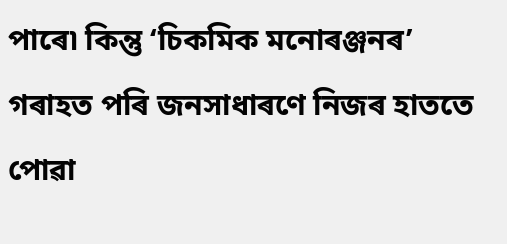পাৰে৷ কিন্তু ‘চিকমিক মনোৰঞ্জনৰ’ গৰাহত পৰি জনসাধাৰণে নিজৰ হাততে পোৱা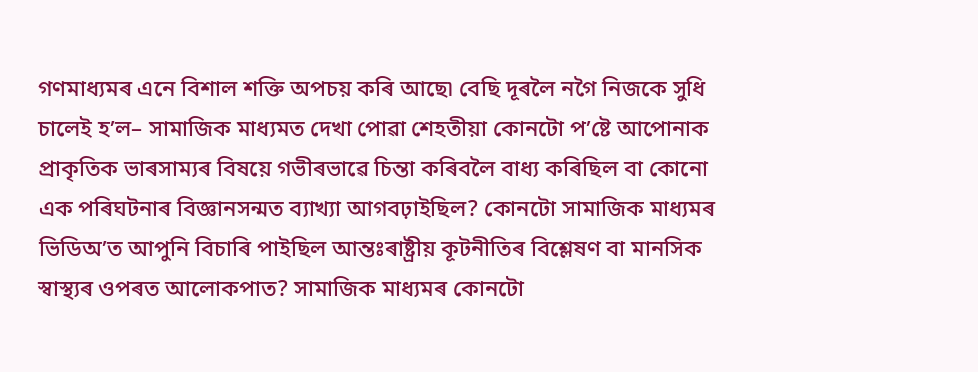গণমাধ্যমৰ এনে বিশাল শক্তি অপচয় কৰি আছে৷ বেছি দূৰলৈ নগৈ নিজকে সুধি চালেই হ’ল– সামাজিক মাধ্যমত দেখা পোৱা শেহতীয়া কোনটো প’ষ্টে আপোনাক প্রাকৃতিক ভাৰসাম্যৰ বিষয়ে গভীৰভাৱে চিন্তা কৰিবলৈ বাধ্য কৰিছিল বা কোনো এক পৰিঘটনাৰ বিজ্ঞানসন্মত ব্যাখ্যা আগবঢ়াইছিল? কোনটো সামাজিক মাধ্যমৰ ভিডিঅ’ত আপুনি বিচাৰি পাইছিল আন্তঃৰাষ্ট্রীয় কূটনীতিৰ বিশ্লেষণ বা মানসিক স্বাস্থ্যৰ ওপৰত আলোকপাত? সামাজিক মাধ্যমৰ কোনটো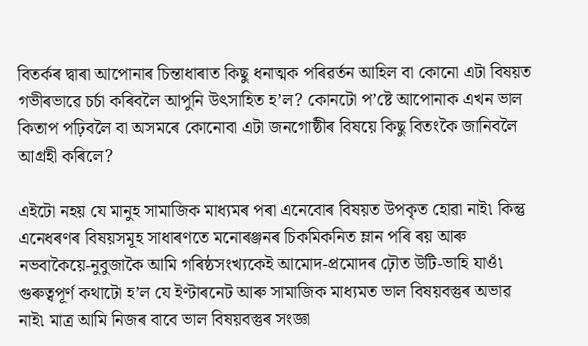বিতর্কৰ দ্বাৰা আপোনাৰ চিন্তাধাৰাত কিছু ধনাত্মক পৰিৱর্তন আহিল বা কোনো এটা বিষয়ত গভীৰভাৱে চর্চা কৰিবলৈ আপুনি উৎসাহিত হ’ল? কোনটো প’ষ্টে আপোনাক এখন ভাল কিতাপ পঢ়িবলৈ বা অসমৰে কোনোবা এটা জনগোষ্ঠীৰ বিষয়ে কিছু বিতংকৈ জানিবলৈ আগ্রহী কৰিলে?

এইটো নহয় যে মানুহ সামাজিক মাধ্যমৰ পৰা এনেবোৰ বিষয়ত উপকৃত হোৱা নাই৷ কিন্তু এনেধৰণৰ বিষয়সমূহ সাধাৰণতে মনোৰঞ্জনৰ চিকমিকনিত ম্লান পৰি ৰয় আৰু নভবাকৈয়ে-নুবুজাকৈ আমি গৰিষ্ঠসংখ্যকেই আমোদ-প্রমোদৰ ঢ়ৌত উটি-ভাহি যাওঁ৷ গুৰুত্বপূর্ণ কথাটো হ’ল যে ইণ্টাৰনেট আৰু সামাজিক মাধ্যমত ভাল বিষয়বস্তুৰ অভাৱ নাই৷ মাত্র আমি নিজৰ বাবে ভাল বিষয়বস্তুৰ সংজ্ঞা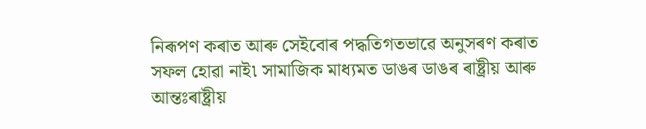নিৰূপণ কৰাত আৰু সেইবোৰ পদ্ধতিগতভাৱে অনুসৰণ কৰাত সফল হোৱা নাই৷ সামাজিক মাধ্যমত ডাঙৰ ডাঙৰ ৰাষ্ট্রীয় আৰু আন্তঃৰাষ্ট্রীয়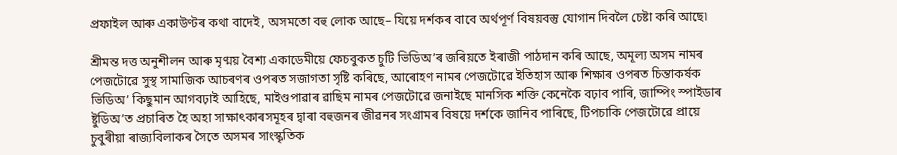প্রফাইল আৰু একাউণ্টৰ কথা বাদেই, অসমতো বহু লোক আছে– যিয়ে দর্শকৰ বাবে অর্থপূর্ণ বিষয়বস্তু যোগান দিবলৈ চেষ্টা কৰি আছে৷

শ্রীমন্ত দত্ত অনুশীলন আৰু মৃণ্ময় বৈশ্য একাডেমীয়ে ফেচবুকত চুটি ভিডিঅ’ৰ জৰিয়তে ইৰাজী পাঠদান কৰি আছে, অমূল্য অসম নামৰ পেজটোৱে সুস্থ সামাজিক আচৰণৰ ওপৰত সজাগতা সৃষ্টি কৰিছে, আৰোহণ নামৰ পেজটোৱে ইতিহাস আৰু শিক্ষাৰ ওপৰত চিন্তাকর্ষক ভিডিঅ’ কিছুমান আগবঢ়াই আহিছে, মাইণ্ডপাৱাৰ ৱাছিম নামৰ পেজটোৱে জনাইছে মানসিক শক্তি কেনেকৈ বঢ়াব পাৰি, জাম্পিং স্পাইডাৰ ষ্টুডিঅ’ত প্রচাৰিত হৈ অহা সাক্ষাৎকাৰসমূহৰ দ্বাৰা বহুজনৰ জীৱনৰ সংগ্রামৰ বিষয়ে দর্শকে জানিব পাৰিছে, টিপচাকি পেজটোৱে প্রায়ে চুবুৰীয়া ৰাজ্যবিলাকৰ সৈতে অসমৰ সাংস্কৃতিক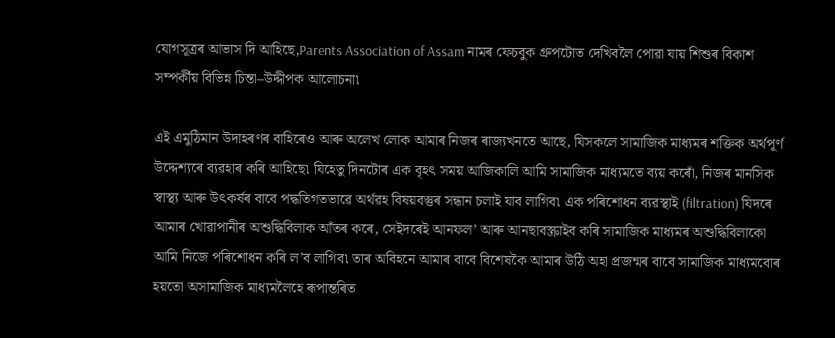যোগসূত্রৰ আভাস দি আহিছে,Parents Association of Assam নামৰ ফেচবুক গ্রুপটোত দেখিবলৈ পোৱা যায় শিশুৰ বিকাশ সম্পর্কীয় বিভিন্ন চিন্তা–উদ্দীপক আলোচনা৷

এই এমুঠিমান উদাহৰণৰ বাহিৰেও আৰু অলেখ লোক আমাৰ নিজৰ ৰাজ্যখনতে আছে, যিসকলে সামাজিক মাধ্যমৰ শক্তিক অর্থপূর্ণ উদ্দেশ্যৰে ব্যৱহাৰ কৰি আহিছে৷ যিহেতু দিনটোৰ এক বৃহৎ সময় আজিকালি আমি সামাজিক মাধ্যমতে ব্যয় কৰোঁ, নিজৰ মানসিক স্বাস্থ্য আৰু উৎকর্ষৰ বাবে পদ্ধতিগতভাৱে অর্থৱহ বিষয়বস্তুৰ সন্ধান চলাই যাব লাগিব৷ এক পৰিশোধন ব্যৱস্থাই (filtration) যিদৰে আমাৰ খোৱাপানীৰ অশুদ্ধিবিলাক আঁতৰ কৰে, সেইদৰেই আনফল’ আৰু আনছাবস্ক্রাইব কৰি সামাজিক মাধ্যমৰ অশুদ্ধিবিলাকো আমি নিজে পৰিশোধন কৰি ল’ব লাগিব৷ তাৰ অবিহনে আমাৰ বাবে বিশেষকৈ আমাৰ উঠি অহা প্রজন্মৰ বাবে সামাজিক মাধ্যমবোৰ হয়তো অসামাজিক মাধ্যমলৈহে ৰূপান্তৰিত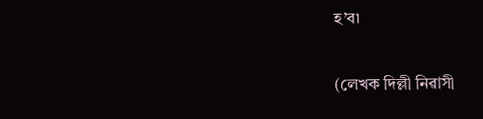হ’ব৷

(লেখক দিল্লী নিৱাসী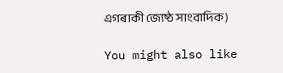এগৰাকী জ্যেষ্ঠ সাংবাদিক)

You might also like